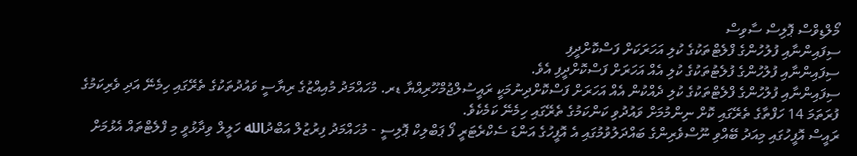މޯލްޑިވްސް ޕޮލިސް ސާވިސް
ސިފައިންނާއި ފުލުހުންގެ ފްލެޓްތަކުގެ ކުލި އަހަރަކަށް ފަސްކޮށްދީފި
ސިފައިންނާއި ފުލުހުންގެ ފުލެޓުތަކުގެ ކުލި އެއް އަހަރަށް ފަސްކޮށްދީފި އެވެ.
ސިފައިންނާއި ފުލުހުންގެ ފްލެޓްތަކުގެ ކުލި ދެއްކުން އެއް އަހަރަށް ފަސްކޮށްދިނުމަކީ ރައީސުލްޖުމްހޫރިއްޔާ ޑރ. މުހައްމަދު މުއިއްޒުގެ ރިޔާސީ ވައުދުތަކުގެ ތެރޭގައި ހިމެނޭ އަދި ވެރިކަމުގެ ފުރަތަމަ 14 ހަފްތާގެ ތެރޭގައި ކޮށް ނިންމުމަށް ވައުދުވި ކަންކަމުގެ ތެރޭގައި ހިމެނޭ ކަމެކެވެ.
ރައީސް އޮފީހުގައި މިއަދު ބޭއްވި ނޫސްވެރިންގެ ބައްދަލުވުމުގައި އެ އޮފީހުގެ އަންޑަ ސެކްރެޓަރީ ފޯ ޕަބްލިކް ޕޮލިސީ - މުހައްމަދު ފިރުޒުލް އަބްދުالله ހަލީލް ވިދާޅުވީ މި ފްލެޓްތައް އެޅުމަށް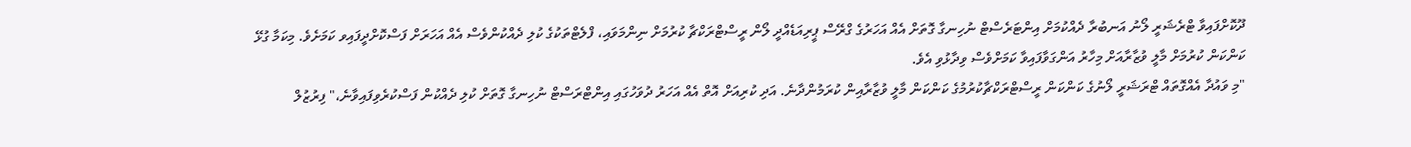ދޫކޮށްފައިވާ ޓްރެޝަރީ ލޯނު އަނބުރާ ދެއްކުމަށް އިންޓަރެސްޓް ނުހިނގާ ގޮތަށް އެއް އަހަރުގެ ގްރޭސް ޕީރިއަޑެއްދީ ލޯން ރީސްޓްރަކްޗާ ކުރުމަށް ނިންމަވައި، ފްލެޓްތަކުގެ ކުލި ދެއްކުންވެސް އެއް އަހަރަށް ފަސްކޮށްދީފައިވ ކަމަށެވެ. މިކަމާ ގުޅޭ ކަންކަން ކުރުމަށް މާލީ ވުޒާރާއަށް މިހާރު އަންގަވާފައިވާ ކަމަށްވެސް ވިދާޅުވި އެވެ.
"މި ވައުދާ އެއްގޮތައް ޓްރަޝަރީ ލޯނުގެ ކަންކަން ރީސްޓްރަކްޗާކުރުމުގެ ކަންކަން މާލީ ވުޒާރާއިން ކުރަމުންދާނެ. އަދި ކުރިއަށް އޮތް އެއް އަހަރު ދުވަހުގައި އިންޓްރަސްޓް ނުހިނގާ ގޮތަށް ކުލި ދެއްކުން ފަސްކުރެވިފައިވާނެ،" ފިރުޒުލް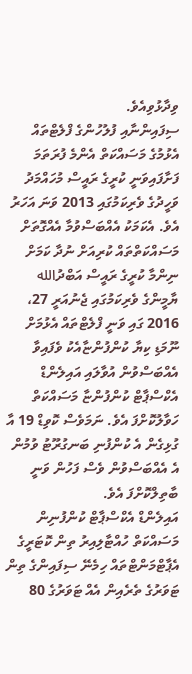ވިދާޅުވިއެވެ.
ސިފައިންނާއި ފުލުހުންގެ ފްލެޓްތައް އެޅުމުގެ މަސައްކަތް އެންމެ ފުރަތަމަ ފަށާފައިވަނީ ކުރީގެ ރައީސް މުހައްމަދު ވަހީދުގެ ވެރިކަމުގައި 2013 ވަނަ އަހަރު އެވެ. އެކަމަކު އެއްބަސްވުމާ އެއްގޮތަށް މަސައްކަތްތައް ކުރިއަށް ނުދާ ކަމަށް ނިންމާ ކުރީގެ ރައީސް އަބްދުالله ޔާމީންގެ ވެރިކަމުގައި ޖެނުއަރީ 27، 2016 ގައި ވަނީ ފްލެޓްތައް އެޅުމަށް ނޫމަޑި ކިޔާ ކުންފުންޏާއެކު ވެފައިވާ އެއްބަސްވުން އުވާލައި އައިލެންޑް އެކްސްޕާޓް ކުންފުންޏާ މަސައްކަތް ހަވާލުކޮށްފަ އެވެ. ނަމަވެސް ކޮވިޑް 19 އާ ގުޅިގެން އެ ކުންފުނި ބަނގުރޫޓު ވުމުން އެ އެއްބަސްވުން ވެސް ފަހުން ވަނީ ބާތިލްކޮށްފަ އެވެ.
އައިލެންޑް އެކްސްޕާޓް ކުންފުނިން މަސައްކަތް ހުއްޓާލިއިރު ތިން ކޮޓަރީގެ އެޕާޓްމަންޓްތައް ހިމެނޭ ސިފައިންގެ ތިން ޓަވަރުގެ ތެރެއިން އެއް ޓަވަރުގެ 80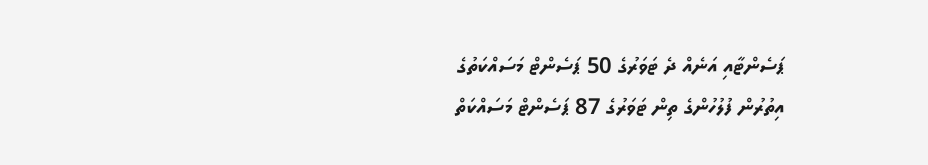ޕަސެންޓާއި އަނެއް ދެ ޓަވަރުގެ 50 ޕަސެންޓް މަސައްކަތުގެ އިތުރުން ފުލުހުންގެ ތިން ޓަވަރުގެ 87 ޕަސެންޓް މަސައްކަތް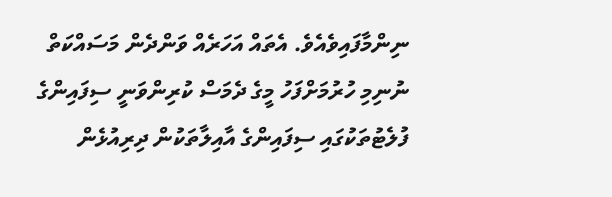ނިންމާފައިވެއެވެ. އެތައް އަހަރެއް ވަންދެން މަސައްކަތް ނުނިމި ހުރުމަށްފަހު މީގެ ދެމަސް ކުރިންވަނީ ސިފައިންގެ ފުލެޓުތަކުގައި ސިފައިންގެ އާއިލާތަކުން ދިރިއުޅެން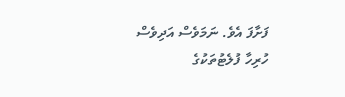ފަށާފަ އެވެ. ނަމަވެސް އަދިވެސް ހުރިހާ ފުލެޓުތަކުގެ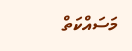މަސައްކަތް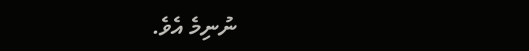ނުނިމެ އެވެ.